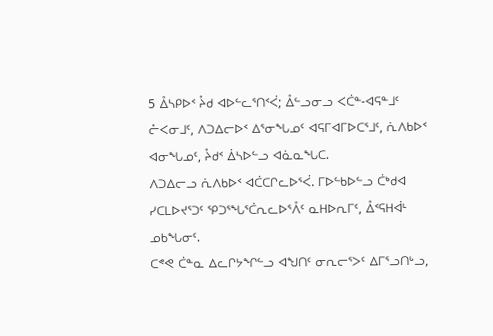5 ᐂᓴᑭᐅᑉ ᔧᑯ ᐊᐅᓪᓚᕐᑎᑉᐹ; ᐂᓪᓗᓂᓗ ᐸᑖᓐ-ᐊᕋᓐᒧᑦ ᓔᐸᓂᒧᑦ, ᐱᑐᐃᓕᐅᑉ ᐃᕐᓂᖓᓄᑦ ᐊᕋᒥᐊᒥᐅᑕᕐᒧᑦ, ᕇᐱᑲᐅᑉ ᐊᓂᖓᓄᑦ, ᔧᑯᑉ ᐄᓴᐅᓪᓗ ᐊᓈᓇᖓᑕ.
ᐱᑐᐃᓕᓗ ᕇᐱᑲᐅᑉ ᐊᑖᑕᒋᓚᐅᕐᐹ. ᒥᐅᓪᑲᐅᓪᓗ ᑖᒃᑯᐊ ᓯᑕᒪᐅᔪᕐᑐᑦ ᕿᑐᕐᖓᕐᑖᕆᓚᐅᕐᐰᑦ ᓇᕼᐅᕆᒥᑦ, ᐂᑉᕋᕼᐋᒻ ᓄᑲᖓᓂᑦ.
ᑕᕝᕙ ᑖᓐᓇ ᐃᓚᒋᔭᖏᓪᓗ ᐊᖑᑎᑦ ᓂᕆᓕᕐᐳᑦ ᐃᒥᕐᓗᑎᒡᓗ,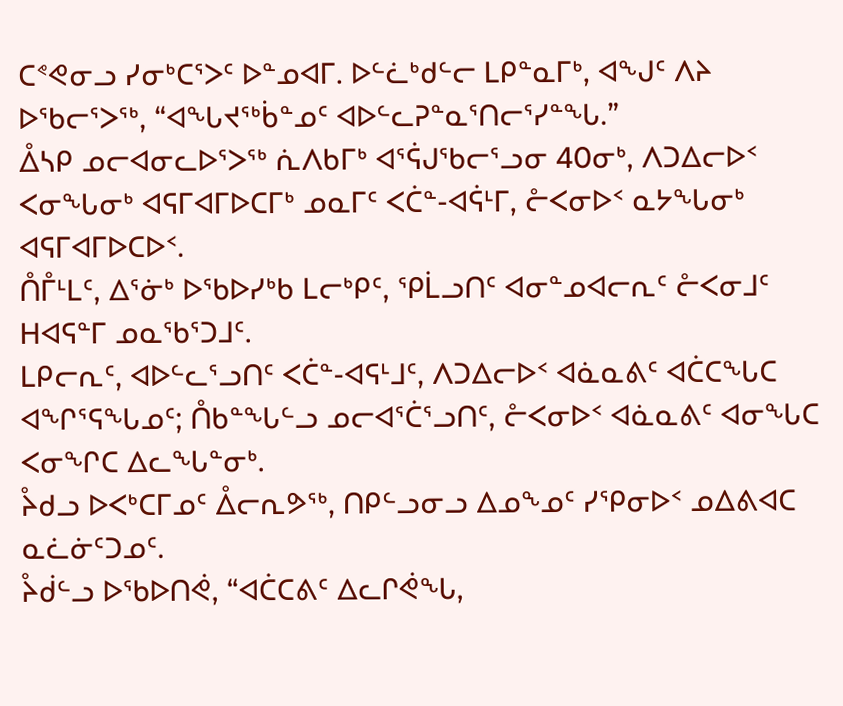ᑕᕝᕙᓂᓗ ᓯᓂᒃᑕᕐᐳᑦ ᐅᓐᓄᐊᒥ. ᐅᓪᓛᒃᑯᓪᓕ ᒪᑭᓐᓇᒥᒃ, ᐊᖑᑦ ᐱᔨ ᐅᖃᓕᕐᐳᖅ, “ᐊᖓᔪᖅᑳᓐᓄᑦ ᐊᐅᓪᓚᕈᓐᓇᕐᑎᓕᕐᓯᓐᖓ.”
ᐂᓴᑭ ᓄᓕᐊᓂᓚᐅᕐᐳᖅ ᕇᐱᑲᒥᒃ ᐊᕐᕌᒍᖃᓕᕐᓗᓂ 40ᓂᒃ, ᐱᑐᐃᓕᐅᑉ ᐸᓂᖓᓂᒃ ᐊᕋᒥᐊᒥᐅᑕᒥᒃ ᓄᓇᒥᑦ ᐸᑖᓐ-ᐊᕌᒻᒥ, ᓔᐸᓂᐅᑉ ᓇᔭᖓᓂᒃ ᐊᕋᒥᐊᒥᐅᑕᐅᑉ.
ᑍᒤᒻᒪᑦ, ᐃᕐᓃᒃ ᐅᖃᐅᓯᒃᑲ ᒪᓕᒃᑭᑦ, ᕿᒫᓗᑎᑦ ᐊᓂᓐᓄᐊᓕᕆᑦ ᓔᐸᓂᒧᑦ ᕼᐊᕋᓐᒥ ᓄᓇᖃᕐᑐᒧᑦ.
ᒪᑭᓕᕆᑦ, ᐊᐅᓪᓚᕐᓗᑎᑦ ᐸᑖᓐ-ᐊᕋᒻᒧᑦ, ᐱᑐᐃᓕᐅᑉ ᐊᓈᓇᕕᑦ ᐊᑖᑕᖓᑕ ᐊᖏᕐᕋᖓᓄᑦ; ᑍᑲᓐᖓᓪᓗ ᓄᓕᐊᕐᑖᕐᓗᑎᑦ, ᓔᐸᓂᐅᑉ ᐊᓈᓇᕕᑦ ᐊᓂᖓᑕ ᐸᓂᖏᑕ ᐃᓚᖓᓐᓂᒃ.
ᔧᑯᓗ ᐅᐸᒃᑕᒥᓄᑦ ᐂᓕᕆᕗᖅ, ᑎᑭᓪᓗᓂᓗ ᐃᓄᖕᓄᑦ ᓯᕿᓂᐅᑉ ᓄᐃᕕᐊᑕ ᓇᓛᓃᑦᑐᓄᑦ.
ᔧᑰᓪᓗ ᐅᖃᐅᑎᕚ, “ᐊᑖᑕᕕᑦ ᐃᓚᒋᕚᖓ,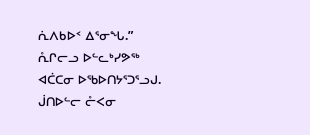ᕇᐱᑲᐅᑉ ᐃᕐᓂᖓ.” ᕅᒋᓕᓗ ᐅᓪᓚᒃᓯᕗᖅ ᐊᑖᑕᓂ ᐅᖃᐅᑎᔭᕐᑐᕐᓗᒍ.
ᒎᑎᐅᓪᓕ ᓔᐸᓂ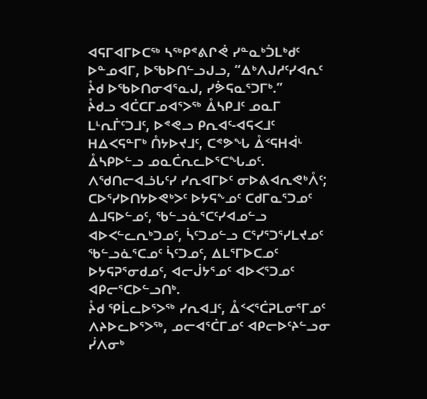ᐊᕋᒥᐊᒥᐅᑕᖅ ᓴᖅᑭᕝᕕᒋᕚ ᓯᓐᓇᒃᑑᒪᒃᑯᑦ ᐅᓐᓄᐊᒥ, ᐅᖃᐅᑎᓪᓗᒍᓗ, “ᐃᒃᐱᒍᓱᑦᓯᐊᕆᑦ ᔧᑯ ᐅᖃᐅᑎᓂᐊᕐᓇᒍ, ᓯᕘᕋᓇᕐᑐᒥᒃ.”
ᔧᑯᓗ ᐊᑖᑕᒥᓄᐊᕐᐳᖅ ᐂᓴᑭᒧᑦ ᓄᓇᒥ ᒪᒻᕆᒦᑦᑐᒧᑦ, ᐅᕝᕙᓗ ᑭᕆᐊᑦ-ᐊᕋᐸᒧᑦ ᕼᐃᐸᕋᓐᒥᒃ ᑍᔭᐅᔪᒧᑦ, ᑕᕝᕗᖓ ᐂᑉᕋᕼᐋᒻ ᐂᓴᑭᐅᓪᓗ ᓄᓇᑖᕆᓚᐅᕐᑕᖓᓄᑦ.
ᐱᖁᑎᓕᐊᓘᒐᑦᓯ ᓯᕆᐊᒥᐅᑦ ᓂᐅᕕᐊᕆᕙᒃᐰᑦ; ᑕᐅᕐᓯᐅᑎᔭᐅᕙᒃᐳᑦ ᐅᔭᕋᖕᓄᑦ ᑕᑯᒥᓇᕐᑐᓄᑦ ᐃᒧᕋᐅᓪᓄᑦ, ᖃᓪᓗᓈᕐᑕᑦᓯᐊᓄᓪᓗ ᐊᐅᐸᓪᓚᕆᒃᑐᓄᑦ, ᓵᑦᑐᓄᓪᓗ ᑕᕐᓯᕐᑐᕐᓯᒪᔪᓄᑦ ᖃᓪᓗᓈᕐᑕᓄᑦ ᓵᑦᑐᓄᑦ, ᐃᒪᕐᒥᐅᑕᓄᑦ ᐅᔭᕋᕈᕐᓂᑯᓄᑦ, ᐊᓕᒎᔭᕐᓄᑦ ᐊᐅᐸᕐᑐᓄᑦ ᐊᑭᓕᕐᑕᐅᓪᓗᑎᒃ.
ᔧᑯ ᕿᒫᓚᐅᕐᐳᖅ ᓯᕆᐊᒧᑦ, ᐂᑉᐸᕐᑖᕈᒪᓂᕐᒥᓄᑦ ᐱᔨᐅᓚᐅᕐᐳᖅ, ᓄᓕᐊᕐᑖᒥᓄᑦ ᐊᑭᓕᐅᑦᔨᓪᓗᓂ ᓰᐱᓂᒃ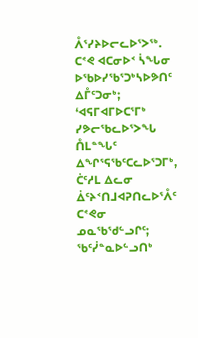ᐰᕐᓯᔨᐅᓕᓚᐅᕐᐳᖅ.
ᑕᕝᕙ ᐊᑕᓂᐅᑉ ᓵᖓᓂ ᐅᖃᐅᓯᖃᕐᑐᒃᓴᐅᕗᑎᑦ ᐃᒤᑦᑐᓂᒃ; ‘ᐊᕋᒥᐊᒥᐅᑕᕐᒥᒃ ᓯᕗᓕᖃᓚᐅᕐᐳᖓ ᑍᒪᓐᖓᑦ ᐃᖏᕐᕋᖃᑦᑕᓚᐅᕐᑐᒥᒃ, ᑖᑦᓱᒪ ᐃᓚᓂ ᐄᑦᔨᑉᑎᒧᐊᕈᑎᓚᐅᕐᐰᑦ ᑕᕝᕙᓂ ᓄᓇᖃᖁᓪᓗᒋᑦ; ᖃᑦᓰᓐᓇᐅᓪᓗᑎᒃ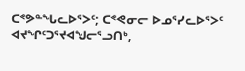ᑕᕝᕗᓐᖓᓚᐅᕐᐳᑦ; ᑕᕝᕙᓂᓕ ᐅᓄᕐᓯᓚᐅᕐᐳᑦ ᐊᔪᖏᑦᑐᕐᔪᐊᖑᓕᕐᓗᑎᒃ,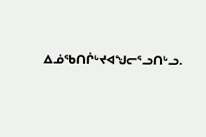ᐃᓅᖃᑎᒌᒡᔪᐊᖑᓕᕐᓗᑎᒡᓗ.